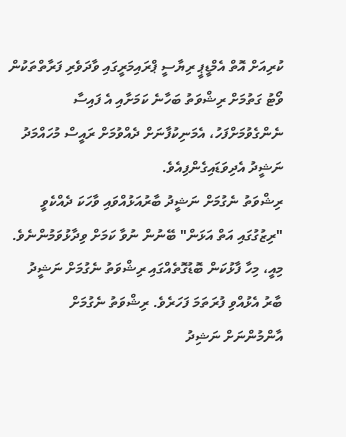ކުރިއަށް އޮތް އެމްޑީޕީ ރިޔާސީ ޕްރައިމަރީގައި ވާދަވެރި ފަރާތްތަކުން ވޯޓު ގަތުމަށް ރިޝްވަތު ބަހާނެ ކަމަށާއި އެ ފައިސާ ނެންގެވުމަށްފަހު، އެމަނިކުފާނަށް ދެއްވުމަށް ރައީސް މުހައްމަދު ނަޝީދު އެދިވަޑައިގެންފިއެވެ.
ރިޝްވަތު ނެގުމަށް ނަޝީދު ބާރުއަޅުއްވައި ވާހަކަ ދެއްކެވީ "ރިޒުގުގައި އަތް އަޅަން" ބޭނުން ނުވާ ކަމަށް ވިދާޅުވަމުންނެވެ. މިއީ، މިހާ ފާޅުކަން ބޮޑުގޮތެއްގައި ރިޝްވަތު ނެގުމަށް ނަޝީދު ބާރު އެޅުއްވި ފުރަތަމަ ފަހަރެވެ. ރިޝްވަތު ނެގުމަށް އާންމުންނަށް ނަޝިދު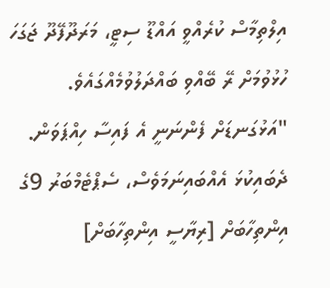އިލްތިމާސް ކުރެއްވީ އައްޑޫ ސިޓީ، މަރަދޫފޭދޫ ޖަގަހަ ހުޅުވުމަށް ރޭ ބޭއްވި ބައްދަލުވުމެއްގައެވެ.
"އަޅުގަނޑަށް ފެންނަނީ އެ ފައިސާ ހިއްޕަވަން. ދެބައިކުޅަ އެއްބައިނަމަވެސް، ސެޕްޓެމްބަރު 9ގެ އިންތިހާބަށް [ރިޔާސީ އިންތިހާބަށް]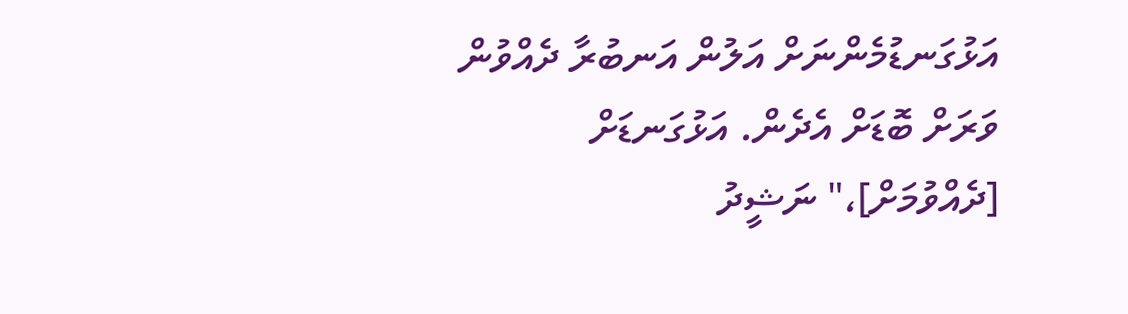އަޅުގަނޑުމެންނަށް އަލުން އަނބުރާ ދެއްވުން ވަރަށް ބޮޑަށް އެދެން. އަޅުގަނޑަށް [ދެއްވުމަށް]،" ނަޝީދު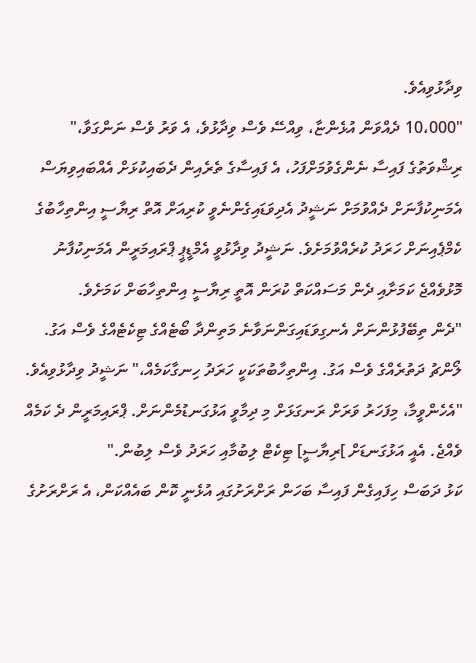ވިދާޅުވިއެވެ.
"10،000 ދެއްވަން އުޅެންޏާ، ވިއްސޭ ވެސް ވިދާޅުވެ، އެ ވަރު ވެސް ނަންގަވާ،"
ރިޝްވަތުގެ ފައިސާ ނެންގެވުމަށްފަހު، އެ ފައިސާގެ ތެރެއިން ދެބައިކުޅަށް އެއްބައިވިޔަސް އެމަނިކުފާނަށް ދެއްވުމަށް ނަޝީދު އެދިވަޑައިގެންނެވީ ކުރިއަށް އޮތް ރިޔާސީ އިންތިހާބުގެ ކެމްޕެއިނަށް ހަރަދު ކުރެއްވުމަށެވެ. ނަޝީދު ވިދާޅުވީ އެމްޑީޕީ ޕްރައިމަރީން އެމަނިކުފާނު މޮޅުވެއްޖެ ކަމަށާއި ދެން މަސައްކަތް ކުރަން އޮތީ ރިޔާސީ އިންތިހާބަށް ކަމަށެވެ.
"ދެން ތިބޭފުޅުންނަށް އެނގިވަޑައިގަންނަވާނެ މަތިންދާ ބޯޓެއްގެ ޓިކެޓެއްގެ ވެސް އަގު. ލޯންޗު ދަތުރެއްގެ ވެސް އަގު. އިންތިހާބުތަކަކީ ހަރަދު ހިނގާކަމެއް،" ނަޝީދު ވިދާޅުވިއެވެ.
"އެހެންވީމާ، މިފަހަރު ވަރަށް ރަނގަޅަށް މި ދިމާވީ އަޅުގަނޑުމެންނަށް. ޕްރައިމަރީން ދެ ކަމެއް ވެއްޖެ. އެއީ އަޅުގަނޑަށް ]ރިޔާސީ] ޓިކެޓް ލިބުމާއި ހަރަދު ވެސް ލިބުން."
ކަޅު ދަބަސް ހިފައިގެން ފައިސާ ބަހަން ރަށްރަށުގައި އުޅެނީ ކޮން ބައެއްކަން، އެ ރަށްރަށުގެ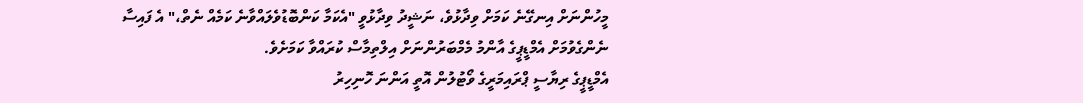މީހުންނަށް އިނގޭނެ ކަމަށް ވިދާޅުވެ، ނަޝީދު ވިދާޅުވީ "އެކަމާ ކަންބޮޑުވެލައްވާނެ ކަމެއް ނެތް،" އެ ފައިސާ ނެންގެވުމަށް އެމްޑީޕީގެ އާންމު މެމްބަރުންނަށް އިލްތިމާސް ކުރައްވާ ކަމަށެވެ.
އެމްޑީޕީގެ ރިޔާސީ ޕްރައިމަރީގެ ވޯޓުލުން އޮތީ އަންނަ ހޮނިހިރު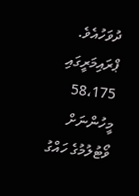ދުވަހުއެވެ. ޕްރައިމަރީގައި 58،175 މީހުންނަށް ވޯޓުލުމުގެ ހައްގު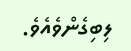ލިބިގެންވެއެވެ.